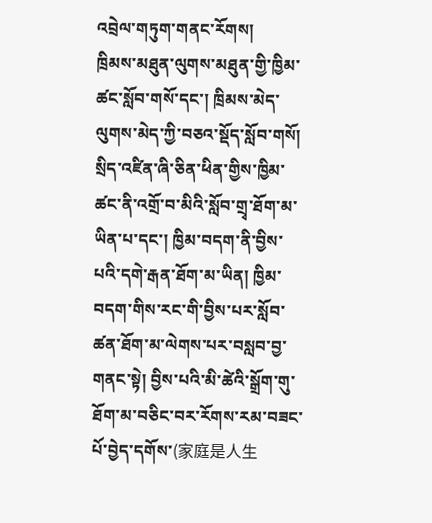འབྲེལ་གཏུག་གནང་རོགས།
ཁྲིམས་མཐུན་ལུགས་མཐུན་གྱི་ཁྱིམ་ཚང་སློབ་གསོ་དང་། ཁྲིམས་མེད་ལུགས་མེད་ཀྱི་བཅའ་སྡོད་སློབ་གསོ།
སྲིད་འཛིན་ཞི་ཅིན་ཕིན་གྱིས་ཁྱིམ་ཚང་ནི་འགྲོ་བ་མིའི་སློབ་གྲྭ་ཐོག་མ་ཡིན་པ་དང་། ཁྱིམ་བདག་ནི་བྱིས་པའི་དགེ་རྒན་ཐོག་མ་ཡིན། ཁྱིམ་བདག་གིས་རང་གི་བྱིས་པར་སློབ་ཚན་ཐོག་མ་ལེགས་པར་བསླབ་བྱ་གནང་སྟེ། བྱིས་པའི་མི་ཚེའི་སྒྲོག་གུ་ཐོག་མ་བཅིང་བར་རོགས་རམ་བཟང་པོ་བྱེད་དགོས་(家庭是人生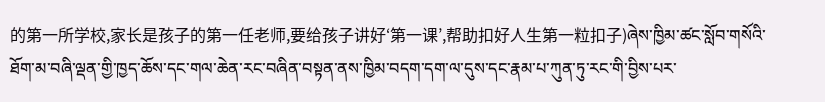的第一所学校,家长是孩子的第一任老师,要给孩子讲好‘第一课’,帮助扣好人生第一粒扣子)ཞེས་ཁྱིམ་ཚང་སློབ་གསོའི་ཐོག་མ་བཞི་ལྡན་གྱི་ཁྱད་ཆོས་དང་གལ་ཆེན་རང་བཞིན་བསྟན་ནས་ཁྱིམ་བདག་དག་ལ་དུས་དང་རྣམ་པ་ཀུན་ཏུ་རང་གི་བྱིས་པར་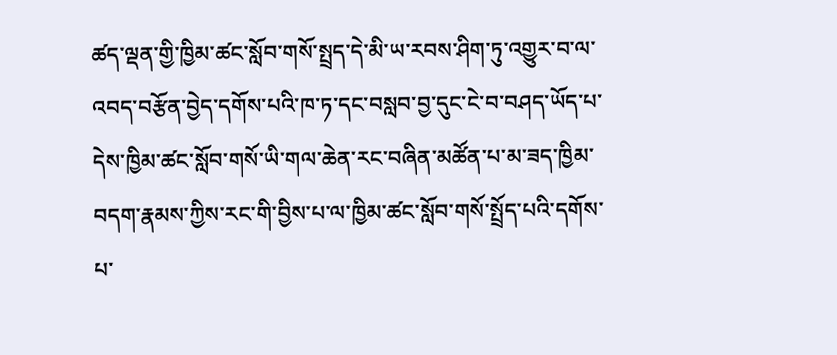ཚད་ལྡན་གྱི་ཁྱིམ་ཚང་སློབ་གསོ་སྤྲད་དེ་མི་ཡ་རབས་ཤིག་ཏུ་འགྱུར་བ་ལ་འབད་བརྩོན་བྱེད་དགོས་པའི་ཁ་ཏ་དང་བསླབ་བྱ་དུང་ངེ་བ་བཤད་ཡོད་པ་དེས་ཁྱིམ་ཚང་སློབ་གསོ་ཡི་གལ་ཆེན་རང་བཞིན་མཚོན་པ་མ་ཟད་ཁྱིམ་བདག་རྣམས་ཀྱིས་རང་གི་བྱིས་པ་ལ་ཁྱིམ་ཚང་སློབ་གསོ་སྤྲོད་པའི་དགོས་པ་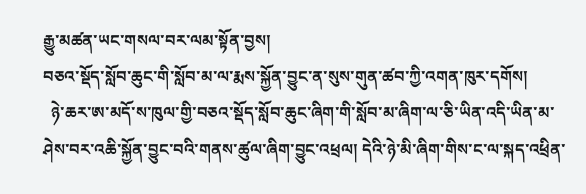རྒྱུ་མཚན་ཡང་གསལ་བར་ལམ་སྟོན་བྱས།
བཅའ་སྡོད་སློབ་ཆུང་གི་སློབ་མ་ལ་རྨས་སྐྱོན་བྱུང་ན་སུས་གུན་ཚབ་ཀྱི་འགན་ཁུར་དགོས།
  ཉེ་ཆར་ཨ་མདོ་ས་ཁུལ་གྱི་བཅའ་སྡོད་སློབ་ཆུང་ཞིག་གི་སློབ་མ་ཞིག་ལ་ཅི་ཡིན་འདི་ཡིན་མ་ཤེས་བར་འཆི་སྐྱོན་བྱུང་བའི་གནས་ཚུལ་ཞིག་བྱུང་འཕྲལ། དེའི་ཉེ་མི་ཞིག་གིས་ང་ལ་སྐད་འཕྲིན་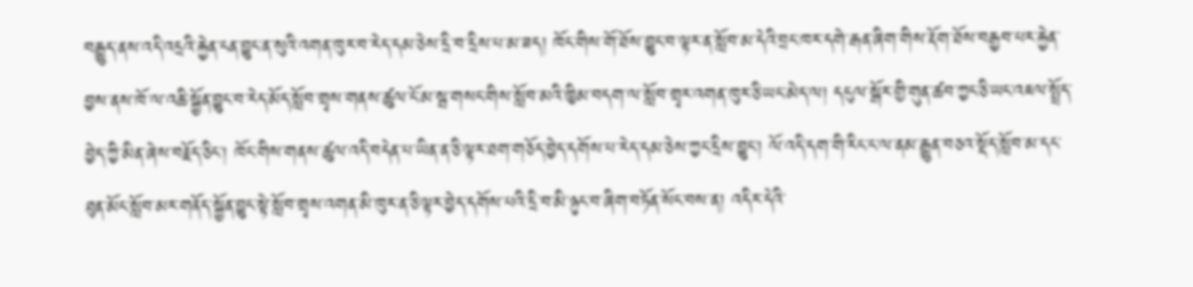བརྒྱུད་ནས་འདི་འདྲའི་རྐྱེན་ངན་བྱུང་ན་སུའི་འགན་ཁུར་བ་རེད་དམ་ཅེས་དྲི་བ་དྲིས་པ་མ་ཟད། ཁོང་གིས་གོ་ཐོས་བྱུང་བ་ལྟར་ན་སློབ་མ་དེའི་བྲང་ཁར་དགེ་རྒན་ཞིག་གིས་རྡོག་ཐོས་བརྒྱབ་པར་རྐྱེན་བྱས་ནས་ཁོ་ལ་འཆི་སྐྱོན་བྱུང་བ་རེད་མོད་སློབ་གྲྭས་གནས་ཚུལ་ངོ་མ་སྦ་གསང་གིས་སློབ་མའི་ཁྱིམ་བདག་ལ་སློབ་གྲྭར་འགན་ཁུར་ཅི་ཡང་མེད་ལ། དངུལ་སྒོར་གྱི་གུན་ཚབ་ཀྱང་ཅི་ཡང་འཇལ་སྤྲོད་བྱེད་ཀྱི་མིན་ཞེས་བརྗོད་ཅིང་། ཁོང་གིས་གནས་ཚུལ་འདི་བདེན་པ་ཡིན་ན་ཅི་ལྟར་ཐག་གཅོད་བྱེད་དགོས་པ་རེད་དམ་ཅེས་ཀྱང་དྲིས་བྱུང་། ལོ་འདི་དག་གི་རིང་ང་ལ་ནམ་རྒྱུན་བཅའ་སྡོད་སློབ་མ་དང་ཐུན་མོང་སློབ་མར་གནོད་སྐྱོན་བྱུང་སྟེ་སློབ་གྲྭས་འགན་མི་ཁུར་ན་ཅི་ལྟར་བྱེད་དགོས་པའི་དྲི་བ་མི་ཉུང་བ་ཞིག་བཏོན་སོང་བས་ན། འདིར་དེའི་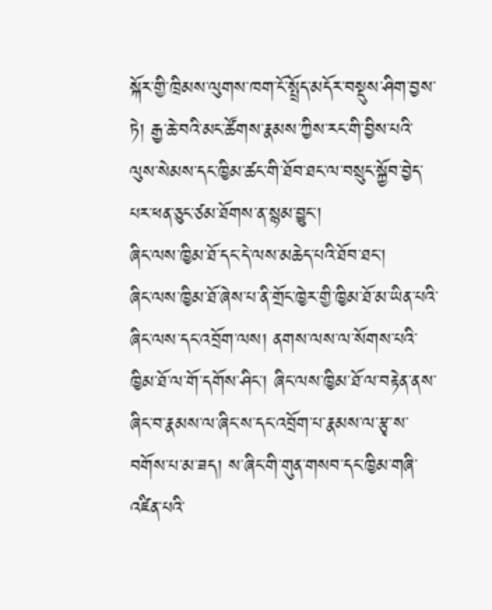སྐོར་གྱི་ཁྲིམས་ལུགས་ཁག་ངོ་སྤྲོད་མདོར་བསྡུས་ཤིག་བྱས་ཏེ། རྒྱ་ཆེ་བའི་མང་ཚོགས་རྣམས་ཀྱིས་རང་གི་བྱིས་པའི་ལུས་སེམས་དང་ཁྱིམ་ཚང་གི་ཐོབ་ཐང་ལ་བསྲུང་སྐྱོབ་བྱེད་པར་ཕན་ཅུང་ཙམ་ཐོགས་ན་སྙམ་བྱུང་།
ཞིང་ལས་ཁྱིམ་ཐོ་དང་དེ་ལས་མཆེད་པའི་ཐོབ་ཐང་།
ཞིང་ལས་ཁྱིམ་ཐོ་ཞེས་པ་ནི་གྲོང་ཁྱེར་གྱི་ཁྱིམ་ཐོ་མ་ཡིན་པའི་ཞིང་ལས་དང་འབྲོག་ལས། ནགས་ལས་ལ་སོགས་པའི་ཁྱིམ་ཐོ་ལ་གོ་དགོས་ཤིང་། ཞིང་ལས་ཁྱིམ་ཐོ་ལ་བརྟེན་ནས་ཞིང་བ་རྣམས་ལ་ཞིང་ས་དང་འབྲོག་པ་རྣམས་ལ་རྩྭ་ས་བགོས་པ་མ་ཟད། ས་ཞིང་གི་གུན་གསབ་དང་ཁྱིམ་གཞི་འཛིན་པའི་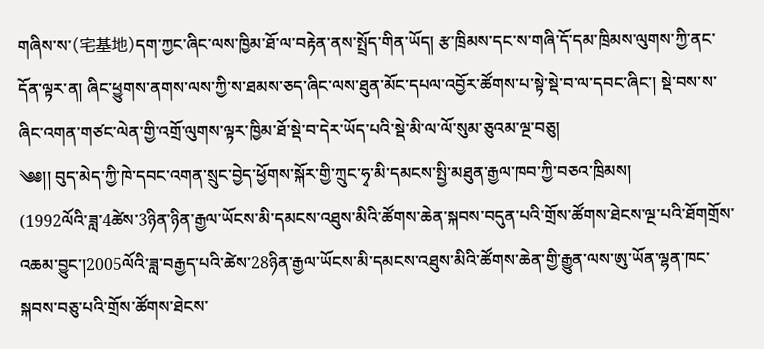གཞིས་ས་(宅基地)དག་ཀྱང་ཞིང་ལས་ཁྱིམ་ཐོ་ལ་བརྟེན་ནས་སྤྲོད་གིན་ཡོད། རྩ་ཁྲིམས་དང་ས་གཞི་དོ་དམ་ཁྲིམས་ལུགས་ཀྱི་ནང་དོན་ལྟར་ན། ཞིང་ཕྱུགས་ནགས་ལས་ཀྱི་ས་ཐམས་ཅད་ཞིང་ལས་ཐུན་མོང་དཔལ་འབྱོར་ཚོགས་པ་སྟེ་སྡེ་བ་ལ་དབང་ཞིང་། སྡེ་བས་ས་ཞིང་འགན་གཙང་ལེན་གྱི་འགྲོ་ལུགས་ལྟར་ཁྱིམ་ཐོ་སྡེ་བ་དེར་ཡོད་པའི་སྡེ་མི་ལ་ལོ་སུམ་ཅུའམ་ལྔ་བཅུ།
༄༅།། བུད་མེད་ཀྱི་ཁེ་དབང་འགན་སྲུང་བྱེད་ཕྱོགས་སྐོར་གྱི་ཀྲུང་ཧྭ་མི་དམངས་སྤྱི་མཐུན་རྒྱལ་ཁབ་ཀྱི་བཅའ་ཁྲིམས།
(1992ལོའི་ཟླ་4ཚེས་3ཉིན་ཉིན་རྒྱལ་ཡོངས་མི་དམངས་འཐུས་མིའི་ཚོགས་ཆེན་སྐབས་བདུན་པའི་གྲོས་ཚོགས་ཐེངས་ལྔ་པའི་ཐོགགྲོས་འཆམ་བྱུང་།2005ལོའི་ཟླ་བརྒྱད་པའི་ཚེས་28ཉིན་རྒྱལ་ཡོངས་མི་དམངས་འཐུས་མིའི་ཚོགས་ཆེན་གྱི་རྒྱུན་ལས་ཨུ་ཡོན་ལྷན་ཁང་སྐབས་བཅུ་པའི་གྲོས་ཚོགས་ཐེངས་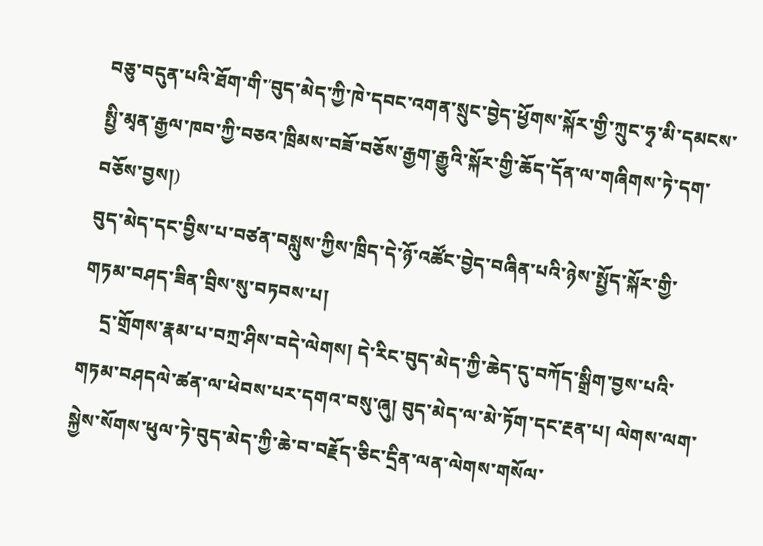བཅུ་བདུན་པའི་ཐོག་གི་′བུད་མེད་ཀྱི་ཁེ་དབང་འགན་སྲུང་བྱེད་ཕྱོགས་སྐོར་གྱི་ཀྲུང་ཧྭ་མི་དམངས་སྤྱི་མྭན་རྒྱལ་ཁབ་ཀྱི་བཅའ་ཁྲིམས་བཟོ་བཅོས་རྒྱག་རྒྱུའི་སྐོར་གྱི་ཆོད་དོན་ལ་གཞིགས་ཏེ་དག་བཅོས་བྱས།)
བུད་མེད་དང་བྱིས་པ་བཙན་བསླུས་ཀྱིས་ཁྲིད་དེ་ཉོ་འཚོང་བྱེད་བཞིན་པའི་ཉེས་སྤྱོད་སྐོར་གྱི་གཏམ་བཤད་ཟིན་བྲིས་སུ་བཏབས་པ།
    དྲ་གྲོགས་རྣམ་པ་བཀྲ་ཤིས་བདེ་ལེགས། དེ་རིང་བུད་མེད་ཀྱི་ཆེད་དུ་བཀོད་སྒྲིག་བྱས་པའི་གཏམ་བཤདལེ་ཚན་ལ་ཕེབས་པར་དགའ་བསུ་ཞུ། བུད་མེད་ལ་མེ་ཏོག་དང་རྔན་པ། ལེགས་ལག་སྐྱེས་སོགས་ཕུལ་ཏེ་བུད་མེད་ཀྱི་ཆེ་བ་བརྗོད་ཅིང་དྲིན་ལན་ལེགས་གསོལ་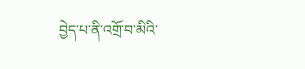བྱེད་པ་ནི་འགྲོ་བ་མིའི་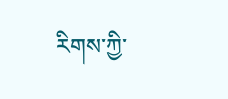རིགས་ཀྱི་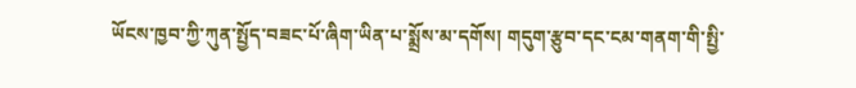ཡོངས་ཁྱབ་ཀྱི་ཀུན་སྤྱོད་བཟང་པོ་ཞིག་ཡིན་པ་སྨྲོས་མ་དགོས། གདུག་རྩུབ་དང་ངམ་གནག་གི་སྤྱི་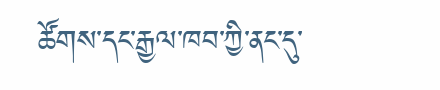ཚོགས་དང་རྒྱལ་ཁབ་ཀྱི་ནང་དུ་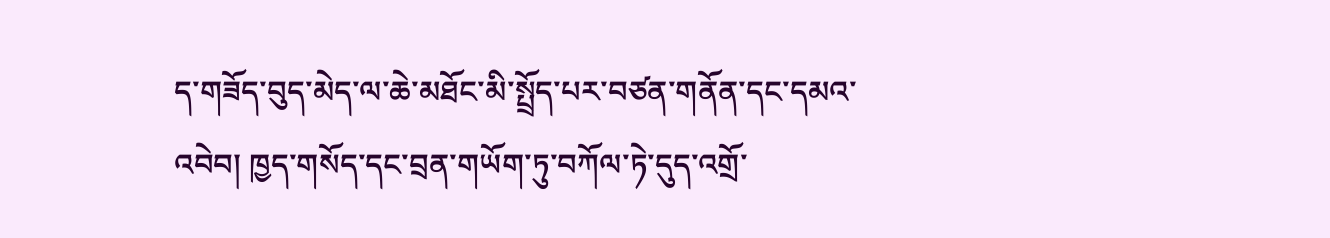ད་གཟོད་བུད་མེད་ལ་ཆེ་མཐོང་མི་སྤྲོད་པར་བཙན་གནོན་དང་དམའ་འབེབ། ཁྱད་གསོད་དང་བྲན་གཡོག་ཏུ་བཀོལ་ཏེ་དུད་འགྲོ་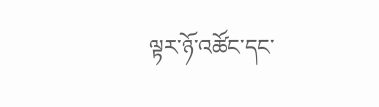ལྟར་ཉོ་འཚོང་དང་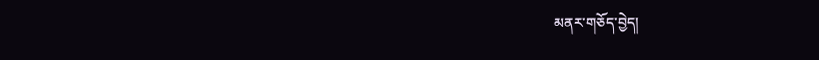མནར་གཅོད་བྱེད།